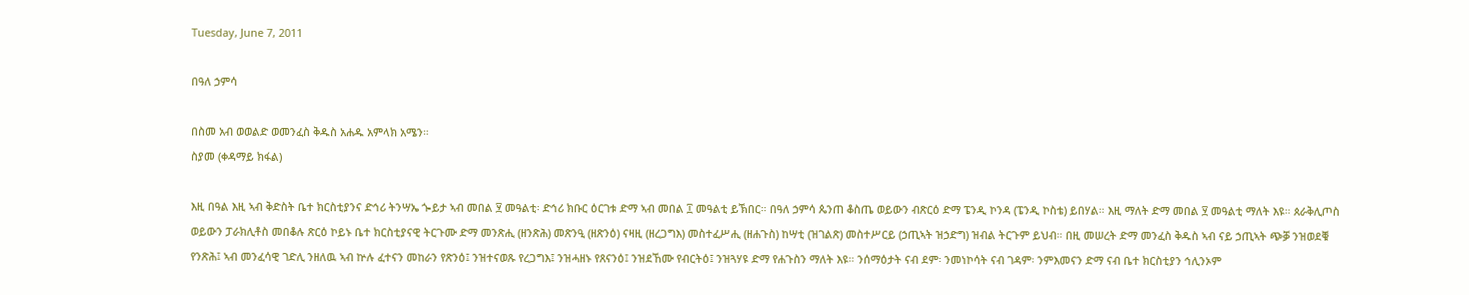Tuesday, June 7, 2011

በዓለ ኃምሳ

በስመ አብ ወወልድ ወመንፈስ ቅዱስ አሐዱ አምላክ አሜን።
ስያመ (ቀዳማይ ክፋል)

እዚ በዓል እዚ ኣብ ቅድስት ቤተ ክርስቲያንና ድኅሪ ትንሣኤ ጐይታ ኣብ መበል ፶ መዓልቲ፡ ድኅሪ ክቡር ዕርገቱ ድማ ኣብ መበል ፲ መዓልቲ ይኽበር። በዓለ ኃምሳ ጴንጠ ቆስጤ ወይውን ብጽርዕ ድማ ፔንዲ ኮንዳ (ፔንዲ ኮስቴ) ይበሃል። እዚ ማለት ድማ መበል ፶ መዓልቲ ማለት እዩ። ጰራቅሊጦስ ወይውን ፓራክሊቶስ መበቆሉ ጽርዕ ኮይኑ ቤተ ክርስቲያናዊ ትርጉሙ ድማ መንጽሒ (ዘንጽሕ) መጽንዒ (ዘጽንዕ) ናዛዚ (ዘረጋግእ) መስተፈሥሒ (ዘሐጉስ) ከሣቲ (ዝገልጽ) መስተሥርይ (ኃጢኣት ዝኃድግ) ዝብል ትርጉም ይህብ። በዚ መሠረት ድማ መንፈስ ቅዱስ ኣብ ናይ ኃጢኣት ጭቓ ንዝወደቑ የንጽሕ፤ ኣብ መንፈሳዊ ገድሊ ንዘለዉ ኣብ ኵሉ ፈተናን መከራን የጽንዕ፤ ንዝተናወጹ የረጋግእ፤ ንዝሓዘኑ የጸናንዕ፤ ንዝደኸሙ የብርትዕ፤ ንዝጓሃዩ ድማ የሐጉስን ማለት እዩ። ንሰማዕታት ናብ ደም፡ ንመነኮሳት ናብ ገዳም፡ ንምእመናን ድማ ናብ ቤተ ክርስቲያን ኅሊንኦም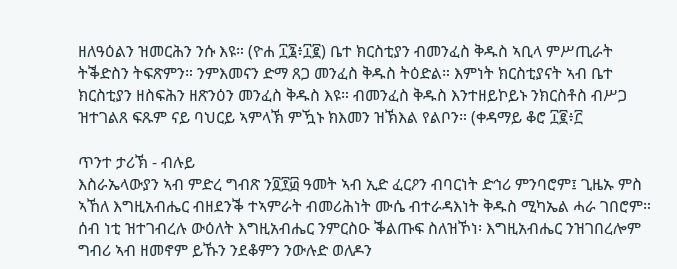ዘለዓዕልን ዝመርሕን ንሱ እዩ። (ዮሐ ፲፮፥፲፪) ቤተ ክርስቲያን ብመንፈስ ቅዱስ ኣቢላ ምሥጢራት ትቕድስን ትፍጽምን። ንምእመናን ድማ ጸጋ መንፈስ ቅዱስ ትዕድል። እምነት ክርስቲያናት ኣብ ቤተ ክርስቲያን ዘስፍሕን ዘጽንዕን መንፈስ ቅዱስ እዩ። ብመንፈስ ቅዱስ እንተዘይኮይኑ ንክርስቶስ ብሥጋ ዝተገልጸ ፍጹም ናይ ባህርይ ኣምላኽ ምዃኑ ክእመን ዝኽእል የልቦን። (ቀዳማይ ቆሮ ፲፪፥፫

ጥንተ ታሪኽ - ብሉይ
እስራኤላውያን ኣብ ምድረ ግብጽ ን፬፻፴ ዓመት ኣብ ኢድ ፈርዖን ብባርነት ድኅሪ ምንባሮም፤ ጊዜኡ ምስ ኣኸለ እግዚአብሔር ብዘደንቕ ተኣምራት ብመሪሕነት ሙሴ ብተራዳእነት ቅዱስ ሚካኤል ሓራ ገበሮም። ሰብ ነቲ ዝተገብረሉ ውዕለት እግዚአብሔር ንምርስዑ ቕልጡፍ ስለዝኾነ፡ እግዚአብሔር ንዝገበረሎም ግብሪ ኣብ ዘመኖም ይኹን ንደቆምን ንውሉድ ወለዶን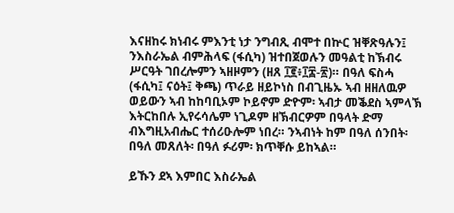እናዘከሩ ክነብሩ ምእንቲ ነታ ንግብጺ ብሞተ በኵር ዝቐጽዓሉን፤ ንእስራኤል ብምሕላፍ (ፋሲካ) ዝተበጀወሉን መዓልቲ ከኽብሩ ሥርዓት ገበረሎምን ኣዘዞምን (ዘጸ ፲፪፥፲፰-፳)። በዓለ ፍስሓ (ፋሲካ፤ ናዕት፤ ቅጫ) ጥራይ ዘይኮነስ በብጊዜኡ ኣብ ዘዘለዉዎ ወይውን ኣብ ከከባቢኦም ኮይኖም ድዮም፡ ኣብታ መቕደስ ኣምላኽ እትርከበሉ ኢየሩሳሌም ነጊዶም ዘኽብርዎም በዓላት ድማ ብእግዚአብሔር ተሰሪዑሎም ነበረ። ንኣብነት ከም በዓለ ሰንበት፡ በዓለ መጸለት፡ በዓለ ፉሪም፡ ክጥቐሱ ይከኣል።

ይኹን ደኣ እምበር እስራኤል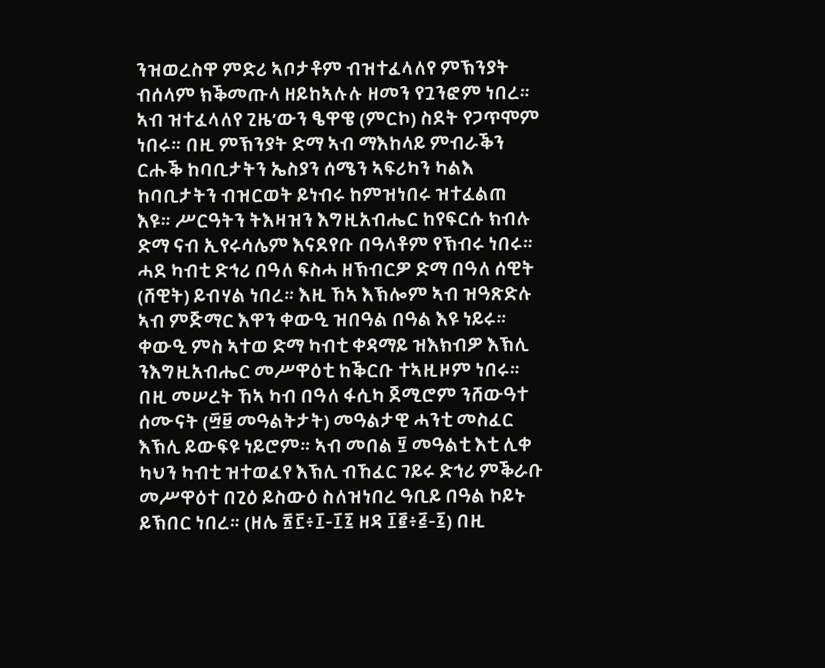ንዝወረስዋ ምድሪ ኣቦታቶም ብዝተፈላለየ ምኽንያት ብሰላም ክቕመጡላ ዘይከኣሉሉ ዘመን የጓንፎም ነበረ። ኣብ ዝተፈላለየ ጊዜ’ውን ፄዋዌ (ምርኮ) ስደት የጋጥሞም ነበሩ። በዚ ምኽንያት ድማ ኣብ ማእከላይ ምብራቕን ርሑቕ ከባቢታትን ኤስያን ሰሜን ኣፍሪካን ካልእ ከባቢታትን ብዝርወት ይነብሩ ከምዝነበሩ ዝተፈልጠ እዩ። ሥርዓትን ትእዛዝን እግዚአብሔር ከየፍርሱ ክብሉ ድማ ናብ ኢየሩሳሌም እናደየቡ በዓላቶም የኽብሩ ነበሩ። ሓደ ካብቲ ድኅሪ በዓለ ፍስሓ ዘኽብርዎ ድማ በዓለ ሰዊት (ሸዊት) ይብሃል ነበረ። እዚ ኸኣ እኽሎም ኣብ ዝዓጽድሉ ኣብ ምጅማር እዋን ቀውዒ ዝበዓል በዓል እዩ ነይሩ። ቀውዒ ምስ ኣተወ ድማ ካብቲ ቀዳማይ ዝእክብዎ እኽሊ ንእግዚአብሔር መሥዋዕቲ ከቕርቡ ተኣዚዞም ነበሩ። በዚ መሠረት ኸኣ ካብ በዓለ ፋሲካ ጀሚሮም ንሸውዓተ ሰሙናት (፵፱ መዓልትታት) መዓልታዊ ሓንቲ መስፈር እኽሊ ይውፍዩ ነይሮም። ኣብ መበል ፶ መዓልቲ እቲ ሊቀ ካህን ካብቲ ዝተወፈየ እኽሊ ብኸፈር ገይሩ ድኅሪ ምቕራቡ መሥዋዕተ በጊዕ ይስውዕ ስለዝነበረ ዓቢይ በዓል ኮይኑ ይኽበር ነበረ። (ዘሌ ፳፫፥፲-፲፯ ዘዳ ፲፪፥፭-፯) በዚ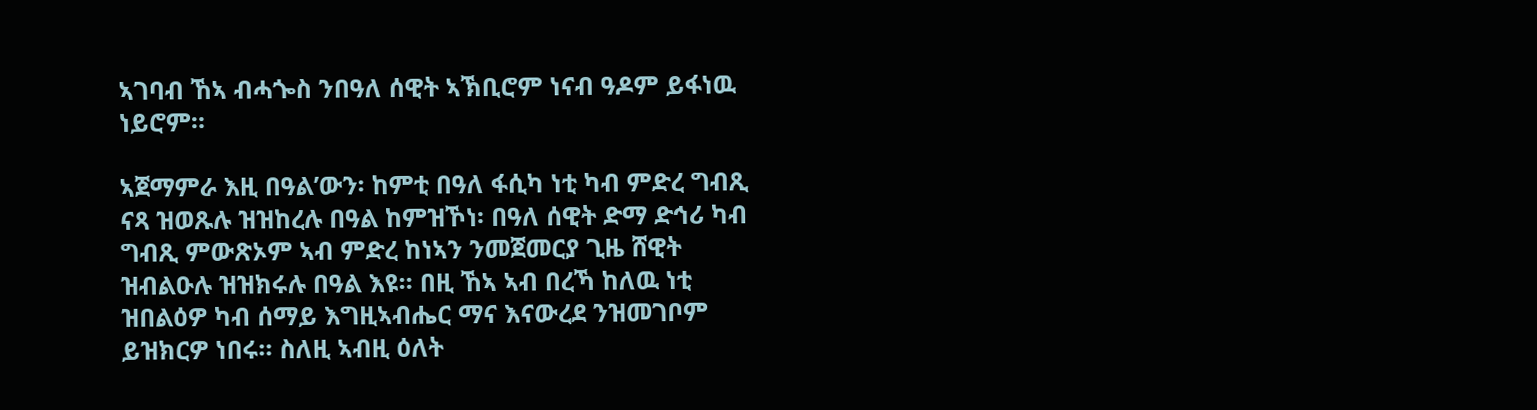ኣገባብ ኸኣ ብሓጐስ ንበዓለ ሰዊት ኣኽቢሮም ነናብ ዓዶም ይፋነዉ ነይሮም።

ኣጀማምራ እዚ በዓል’ውን፡ ከምቲ በዓለ ፋሲካ ነቲ ካብ ምድረ ግብጺ ናጻ ዝወጹሉ ዝዝከረሉ በዓል ከምዝኾነ፡ በዓለ ሰዊት ድማ ድኅሪ ካብ ግብጺ ምውጽኦም ኣብ ምድረ ከነኣን ንመጀመርያ ጊዜ ሸዊት ዝብልዑሉ ዝዝክሩሉ በዓል እዩ። በዚ ኸኣ ኣብ በረኻ ከለዉ ነቲ ዝበልዕዎ ካብ ሰማይ እግዚኣብሔር ማና እናውረደ ንዝመገቦም ይዝክርዎ ነበሩ። ስለዚ ኣብዚ ዕለት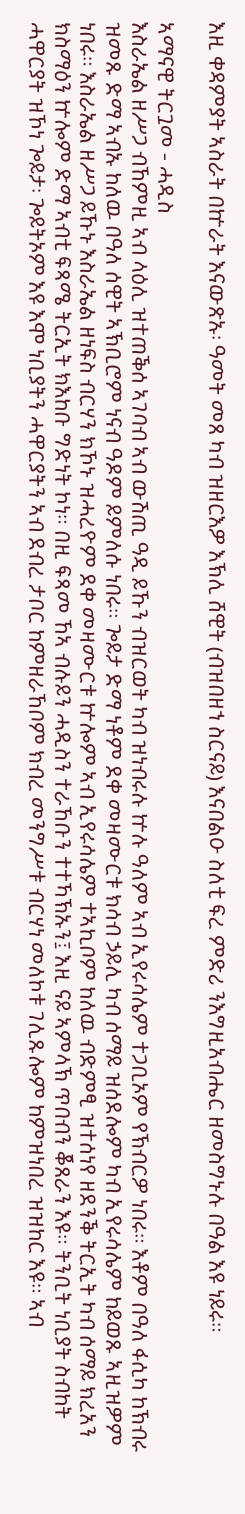እዚ ቀዳምያት ኣስራት በኵራት እናውጽኡ፡ ዓመት መጸ ካብ ዝዘርእዎ እኽሊ ሸዊት (ብዝበዘኀ ስርናይ) እናበልዑ ስለቲ ፍረ ምድሪ ንእግዚአብሔር ዘመስግኑሉ በዓል እዩ ነይሩ።

ኣማናዊ ትርጓመ - ሓዲስ
እስራኤል ዘሥጋ ብኸምዚ ኣብ ላዕሊ ዝተጠቕሰ ኣገባብ ኣብ ውሽጢ ዓዲ ይኹን ብዝርወት ካብ ዝነብሩሉ ኵሉ ዓለም ኣብ ኢየሩሳሌም ተጋቢኦም የኽብርዎ ነበሩ። እቶም በዓለ ፋሲካ ከኽብሩ ዝመጹ ድማ ኣብኡ ከለዉ በዓለ ሰዊት ኣኽቢሮም ነናብ ዓዶም ይምለሱ ነበሩ። ጐይታ ድማ ነቶም ደቀ መዛሙርቱ ክሳብ ኃይሊ ካብ ሰማይ ዝሰደሎም ካብ ኢየሩሳሌም ከይወጹ ኣዚዝዎም ነበሩ። እስራኤል ዘሥጋ ይኹኑ እስራኤል ዘነፍስ ብርሃን ክኾኑ ዝሓረዮም ደቀ መዛሙርቱ ኵሎም ኣብ ኢየሩሳሌም ተኣኪቦም ከለዉ ብድምፂ ዝተሰነየ ዘደንቕ ትርኢት ካብ ሰማይ ክረአን ክስማዕን ኵሎም ድማ ኣብቲ ፍጻሜ ትርኢት ክእከቡ ግድነት ኮነ። በዚ ፍጻመ ኸኣ ብሉይን ሓዲስን ተራኸቡን ተተኻኽኡን፤ እዚ ናይ ኣምላኽ ጥበብን ቖጸራን እዩ። ትንቢት ነቢያት ስብከት ሓዋርያት ዝኾነ ጐይታ፡ ጐይትኦም እዩ እሞ ነቢያትን ሓዋርያትን ኣብ ደብረ ታቦር ከምዘራኸቦም ክብረ መንግሥቱ ብርሃነ መለኮቱ ገሊጹሎም ከምዝነበረ ዝዝከር እዩ። ኣብ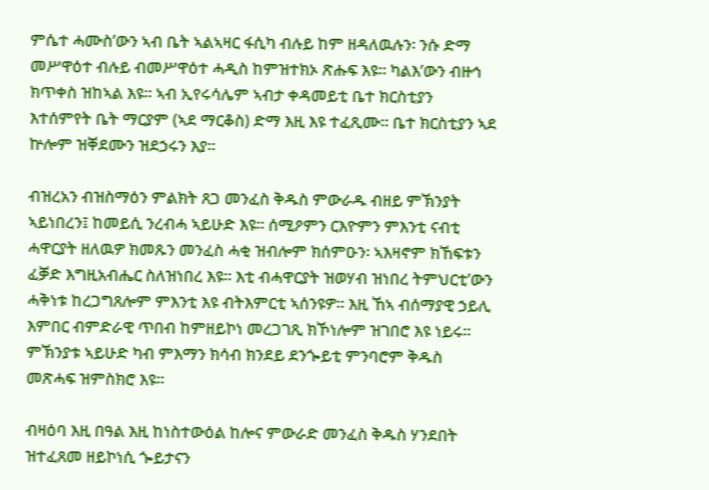ምሴተ ሓሙስ’ውን ኣብ ቤት ኣልኣዛር ፋሲካ ብሉይ ከም ዘዳለዉሉን፡ ንሱ ድማ መሥዋዕተ ብሉይ ብመሥዋዕተ ሓዲስ ከምዝተክኦ ጽሑፍ እዩ። ካልእ’ውን ብዙኅ ክጥቀስ ዝከኣል እዩ። ኣብ ኢየሩሳሌም ኣብታ ቀዳመይቲ ቤተ ክርስቲያን እተሰምየት ቤት ማርያም (ኣደ ማርቆስ) ድማ እዚ እዩ ተፈጺሙ። ቤተ ክርስቲያን ኣደ ኵሎም ዝቐደሙን ዝደኃሩን እያ።

ብዝረአን ብዝስማዕን ምልክት ጸጋ መንፈስ ቅዱስ ምውራዱ ብዘይ ምኽንያት ኣይነበረን፤ ከመይሲ ንረብሓ ኣይሁድ እዩ። ሰሚዖምን ርእዮምን ምእንቲ ናብቲ ሓዋርያት ዘለዉዎ ክመጹን መንፈስ ሓቂ ዝብሎም ክሰምዑን፡ ኣእዛኖም ክኸፍቱን ፈቓድ እግዚአብሔር ስለዝነበረ እዩ። እቲ ብሓዋርያት ዝወሃብ ዝነበረ ትምህርቲ’ውን ሓቅነቱ ከረጋግጸሎም ምእንቲ እዩ ብትእምርቲ ኣሰንዩዎ። እዚ ኸኣ ብሰማያዊ ኃይሊ እምበር ብምድራዊ ጥበብ ከምዘይኮነ መረጋገጺ ክኾነሎም ዝገበሮ እዩ ነይሩ። ምኽንያቱ ኣይሁድ ካብ ምእማን ክሳብ ክንደይ ደንጐይቲ ምንባሮም ቅዱስ መጽሓፍ ዝምስክሮ እዩ።

ብዛዕባ እዚ በዓል እዚ ከነስተውዕል ከሎና ምውራድ መንፈስ ቅዱስ ሃንደበት ዝተፈጸመ ዘይኮነሲ ጐይታናን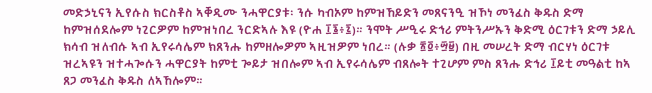መድኃኒናን ኢየሱስ ክርስቶስ ኣቐዲሙ ንሓዋርያቱ፡ ንሱ ካብኦም ከምዝኸይድን መጸናንዒ ዝኾነ መንፈስ ቅዱስ ድማ ከምዝሰደሎም ነጊርዎም ከምዝነበረ ንርድኣሉ እዩ (ዮሐ ፲፮፥፯)። ንሞት ሥዒሩ ድኅሪ ምትንሥኡን ቅድሚ ዕርገቱን ድማ ኃይሊ ክሳብ ዝለብሱ ኣብ ኢየሩሳሌም ክጸንሑ ከምዘሎዎም ኣዚዝዎም ነበረ። (ሉቃ ፳፬፥፵፱) በዚ መሠረት ድማ ብርሃነ ዕርገቱ ዝረኣዩን ዝተሓጐሱን ሓዋርያት ከምቲ ጐይታ ዝበሎም ኣብ ኢየሩሳሌም ብጸሎት ተጊሆም ምስ ጸንሑ ድኅሪ ፲ይቲ መዓልቲ ከኣ ጸጋ መንፈስ ቅዱስ ለኣኸሎም።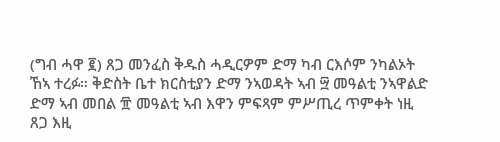(ግብ ሓዋ ፪) ጸጋ መንፈስ ቅዱስ ሓዲርዎም ድማ ካብ ርእሶም ንካልኦት ኸኣ ተረፉ። ቅድስት ቤተ ክርስቲያን ድማ ንኣወዳት ኣብ ፵ መዓልቲ ንኣዋልድ ድማ ኣብ መበል ፹ መዓልቲ ኣብ እዋን ምፍጻም ምሥጢረ ጥምቀት ነዚ ጸጋ እዚ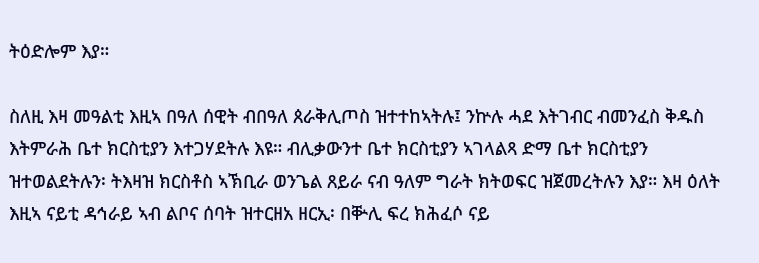ትዕድሎም እያ።

ስለዚ እዛ መዓልቲ እዚኣ በዓለ ሰዊት ብበዓለ ጰራቅሊጦስ ዝተተከኣትሉ፤ ንኵሉ ሓደ እትገብር ብመንፈስ ቅዱስ እትምራሕ ቤተ ክርስቲያን እተጋሃደትሉ እዩ። ብሊቃውንተ ቤተ ክርስቲያን ኣገላልጻ ድማ ቤተ ክርስቲያን ዝተወልደትሉን፡ ትእዛዝ ክርስቶስ ኣኽቢራ ወንጌል ጸይራ ናብ ዓለም ግራት ክትወፍር ዝጀመረትሉን እያ። እዛ ዕለት እዚኣ ናይቲ ዳኅራይ ኣብ ልቦና ሰባት ዝተርዘአ ዘርኢ፡ በቝሊ ፍረ ክሕፈሶ ናይ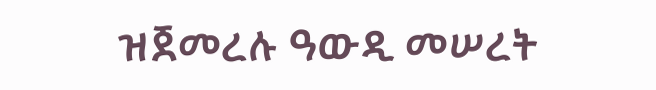ዝጀመረሉ ዓውዲ መሠረት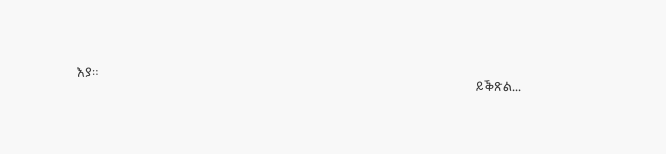እያ።
                                                                                                                                     ይቕጽል...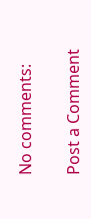No comments:

Post a Comment